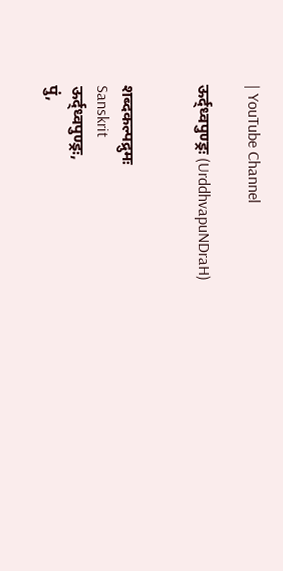| YouTube Channel

ऊर्द्ध्वपुण्ड्रः (UrddhvapuNDraH)


शब्दकल्पद्रुमः
Sanskrit
ऊर्द्ध्वपुण्ड्रः,
पुं,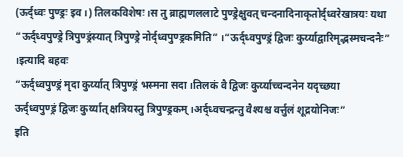(ऊर्द्ध्वः पुण्ड्रः इव ।) तिलकविशेषः ।स तु ब्राह्मणललाटे पुण्ड्रेक्षुवत् चन्दनादिनाकृतोर्द्ध्वरेखात्रयः यथा “ऊर्द्ध्वपुण्ड्रे त्रिपुण्ड्रंस्यात् त्रिपुण्ड्रे नोर्द्ध्वपुण्ड्रकमिति” ।“ऊर्द्ध्वपुण्ड्रं द्विजः कुर्य्याद्वारिमृद्भस्मचन्दनैः” ।इत्यादि बहवः
“ऊर्द्ध्वपुण्ड्रं मृदा कुर्य्यात् त्रिपुण्ड्रं भस्मना सदा ।तिलकं वै द्विजः कुर्य्याच्चन्दनेन यदृच्छया
ऊर्द्ध्वपुण्ड्रं द्विजः कुर्य्यात् क्षत्रियस्तु त्रिपुण्ड्रकम् ।अर्द्ध्वचन्द्रन्तु वैश्यश्च वर्त्तुलं शूद्रयोनिजः”
इति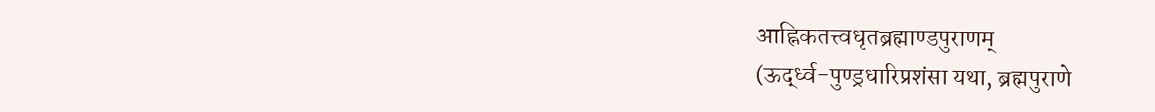आह्निकतत्त्वधृतब्रह्माण्डपुराणम्
(ऊर्द्ध्व-पुण्ड्रधारिप्रशंसा यथा, ब्रह्मपुराणे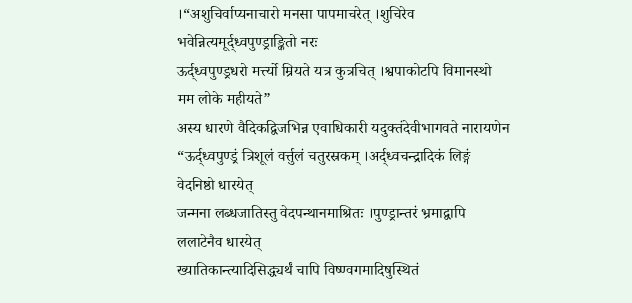।“अशुचिर्वाप्यनाचारो मनसा पापमाचरेत् ।शुचिरेव भवेन्नित्यमूर्द्ध्वपुण्ड्राङ्कितो नरः
ऊर्द्ध्वपुण्ड्रधरो मर्त्त्यो म्रियते यत्र कुत्रचित् ।श्वपाकोटपि विमानस्थो मम लोके महीयते”
अस्य धारणे वैदिकद्विजभिन्न एवाधिकारी यदुक्तंदेवीभागवते नारायणेन
“ऊर्द्ध्वपुण्ड्रं त्रिशूलं वर्त्तुलं चतुरस्रकम् ।अर्द्ध्वचन्द्रादिकं लिङ्गं वेदनिष्ठो धारयेत्
जन्मना लब्धजातिस्तु वेदपन्थानमाश्रितः ।पुण्ड्रान्तरं भ्रमाद्वापि ललाटेनैव धारयेत्
ख्यातिकान्त्यादिसिद्ध्यर्थं चापि विष्ण्वगमादिषुस्थितं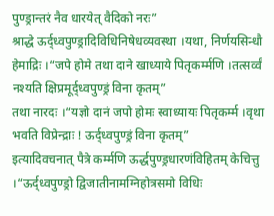पुण्ड्रान्तरं नैव धारयेत् वैदिको नरः”
श्राद्धे ऊर्द्ध्वपुण्ड्रादिविधिनिषेधव्यवस्था ।यथा, निर्णयसिन्धौ हेमाद्रिः ।“जपे होमे तथा दाने खाध्याये पितृकर्म्मणि ।तत्सर्व्वं नश्यति क्षिप्रमूर्द्ध्वपुण्ड्रं विना कृतम्”
तथा नारदः ।“यज्ञो दानं जपो होमः स्वाध्यायः पितृकर्म्म ।वृथा भवति विप्रेन्द्राः ! ऊर्द्ध्वपुण्ड्रं विना कृतम्”
इत्यादिवचनात् पैत्रे कर्म्मणि ऊर्द्धपुण्ड्रधारणंविहितम् केचित्तु ।“ऊर्द्ध्वपुण्ड्रो द्विजातीनामग्निहोत्रसमो विधिः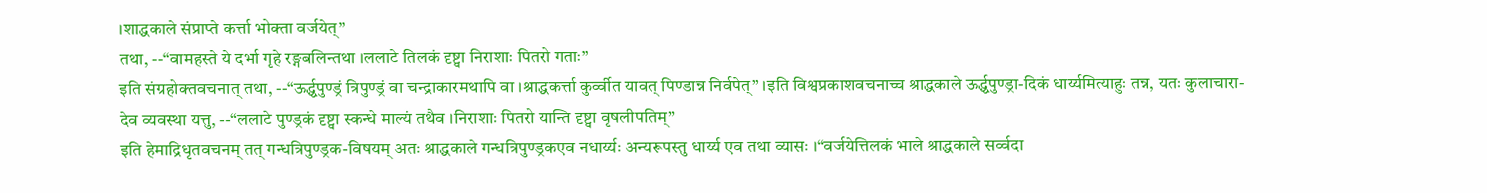।शाद्धकाले संप्राप्ते कर्त्ता भोक्ता वर्जयेत्”
तथा, --“वामहस्ते ये दर्भा गृहे रङ्गबलिन्तथा ।ललाटे तिलकं दृष्ट्वा निराशाः पितरो गताः”
इति संग्रहोक्तवचनात् तथा, --“ऊर्द्ध्वपुण्ड्रं त्रिपुण्ड्रं वा चन्द्राकारमथापि वा ।श्राद्धकर्त्ता कुर्व्वीत यावत् पिण्डान्न निर्वपेत्” ।इति विश्वप्रकाशवचनाच्च श्राद्धकाले ऊर्द्ध्वपुण्ड्रा-दिकं धार्य्यमित्याहुः तन्न, यतः कुलाचारा-देव व्यवस्था यत्तु, --“ललाटे पुण्ड्रकं दृष्ट्वा स्कन्धे माल्यं तथैव ।निराशाः पितरो यान्ति दृष्ट्वा वृषलीपतिम्”
इति हेमाद्रिधृतवचनम् तत् गन्धत्रिपुण्ड्रक-विषयम् अतः श्राद्धकाले गन्धत्रिपुण्ड्रकएव नधार्य्यः अन्यरूपस्तु धार्य्य एव तथा व्यासः ।“वर्जयेत्तिलकं भाले श्राद्धकाले सर्व्वदा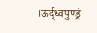।ऊर्द्ध्वपुण्ड्रं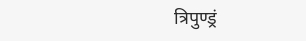त्रिपुण्ड्रं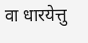वा धारयेत्तु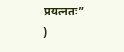प्रयत्नतः”
)